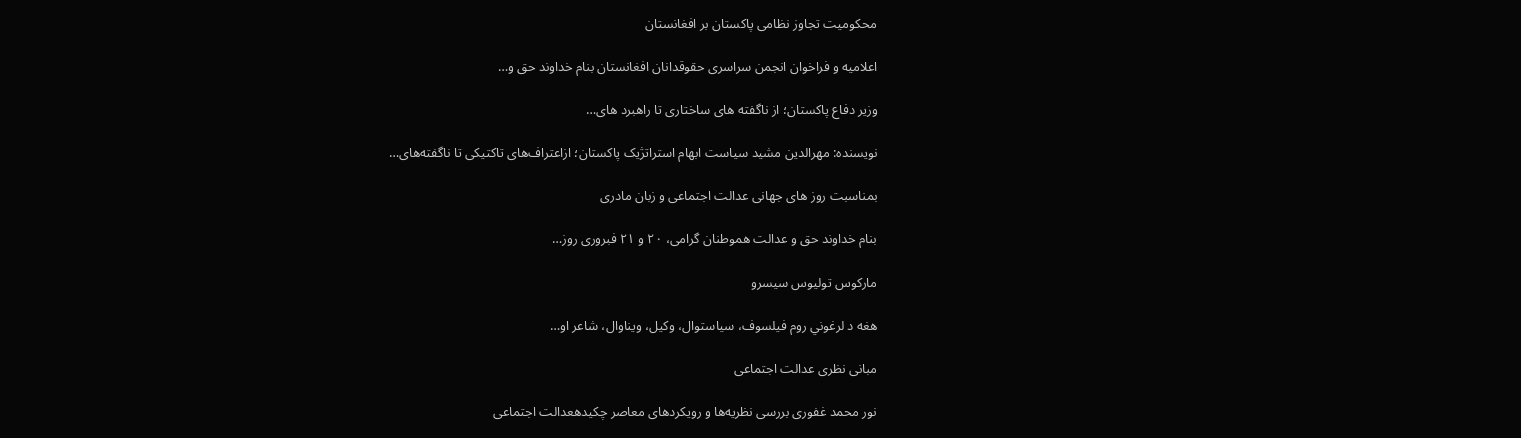محکومیت تجاوز نظامی پاکستان بر افغانستان

اعلامیه و فراخوان انجمن سراسری حقوقدانان افغانستان بنام خداوند حق و…

وزیر دفاع پاکستان؛ از ناگفته های ساختاری تا راهبرد های…

نویسنده: مهرالدین مشید سیاست ابهام استراتژیک پاکستان؛ ازاعتراف‌های تاکتیکی تا ناگفته‌های…

بمناسبت روز های جهانی عدالت اجتماعی و زبان مادری

بنام خداوند حق و عدالت هموطنان گرامی، ۲۰ و ۲۱ فبروری روز…

مارکوس تولیوس سیسرو

هغه د لرغوني روم فیلسوف، سیاستوال، وکیل، ویناوال، شاعر او…

مبانی نظری عدالت اجتماعی

نور محمد غفوری بررسی نظریه‌ها و رویکردهای معاصر چکیدهعدالت اجتماعی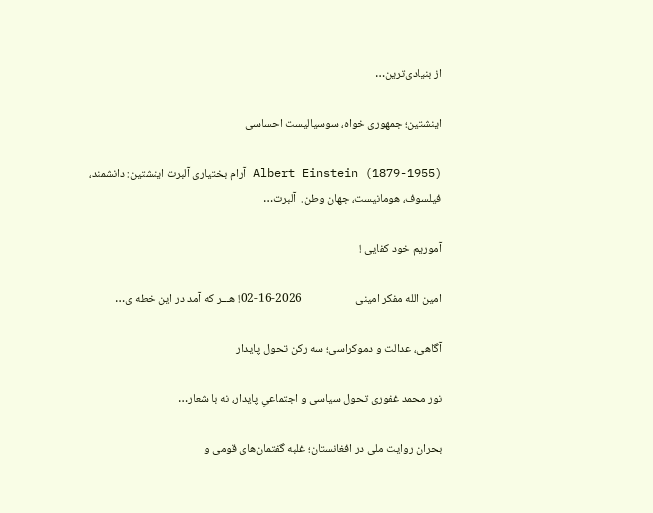از بنیادی‌ترین…

اینشتین؛ جمهوری خواه، سوسیالیست احساسی

Albert Einstein (1879-1955) آرام بختیاری آلبرت اینشتین: دانشمند، فیلسوف، هومانیست، جهان وطن.  آلبرت…

آموریم خود کفایی !

امین الله مفکر امینی                    2026-16-02! هـــر که آمد در این خطه ی…

آگاهی، عدالت و دموکراسی؛ سه رکن تحول پایدار

نور محمد غفوری تحول سیاسی و اجتماعیِ پایدار، نه با شعار…

بحران روایت ملی در افغانستان؛ غلبه گفتمان‌های قومی و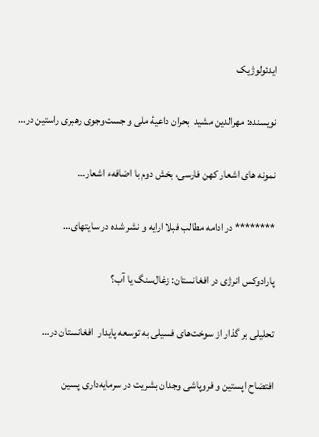ایدئولوژیک

نویسنده: مهرالدین مشید  بحران داعیهٔ ملی و جست‌وجوی رهبری راستین در…

نمونه های اشعار کهن فارسی، بخش دوم با اضافهء اشعار…

******** در ادامه مطالب فبلا ارايه و نشر شده در سایتهای…

پارادوکس انرژی در افغانستان: زغال‌سنگ یا آب؟

تحلیلی بر گذار از سوخت‌های فسیلی به توسعه پایدار  افغانستان در…

افتضاح اپستین و فروپاشی وجدان بشریت در سرمایه‌داری پسین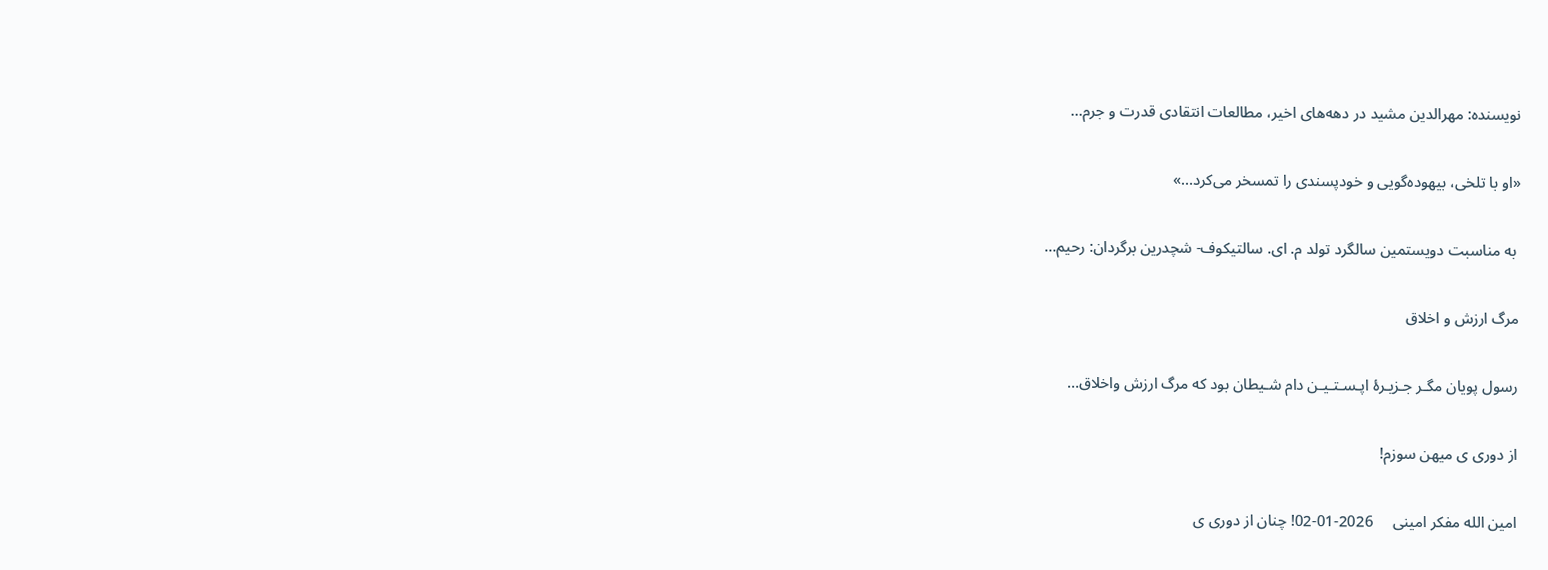نویسنده: مهرالدین مشید در دهه‌های اخیر، مطالعات انتقادی قدرت و جرم…

«او با تلخی، بیهوده‌گویی و خودپسندی را تمسخر می‌کرد…»

 به مناسبت دویستمین سالگرد تولد م. ای. سالتیکوف- شچدرین برگردان: رحیم…

مرگ ارزش و اخلاق

رسول پویان مگـر جـزیـرۀ اپـسـتـیـن دام شـیطان بود که مرگ ارزش واخلاق…

از دوری ی میهن سوزم!

امین الله مفکر امینی     2026-01-02! چنان از دوری ی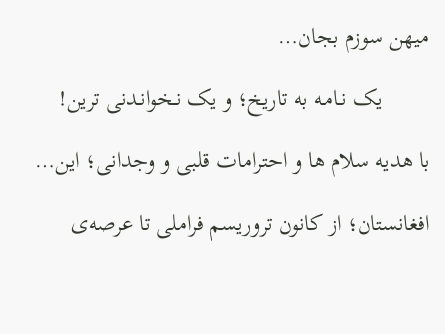میهن سوزم بجان…

        یک نـامـه به تاریخ؛ و یک نـخوانـدنی ترین!

با هدیه سلام ها و احترامات قلبی و وجدانی؛ این…

افغانستان؛ از کانون تروریسم فراملی تا عرصه‌ی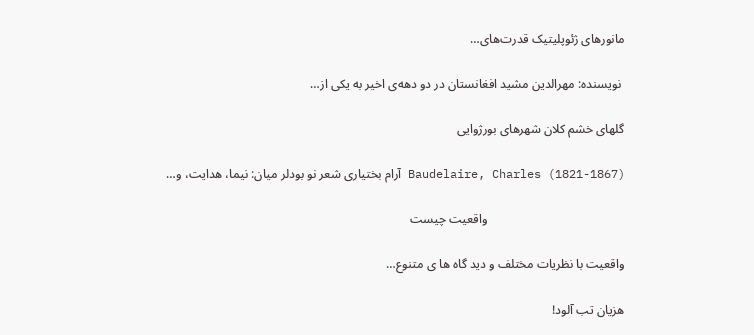مانورهای ژئوپلیتیک قدرت‌های…

 نویسنده: مهرالدین مشید افغانستان در دو دهه‌ی اخیر به یکی از…

گلهای خشم کلان شهرهای بورژوایی

Baudelaire, Charles (1821-1867) آرام بختیاری شعر نو بودلر میان: نیما، هدایت، و…

                                            واقعیت چیست

واقعیت با نظریات مختلف و دید گاه ها ی متنوع…

هزیان تب آلود!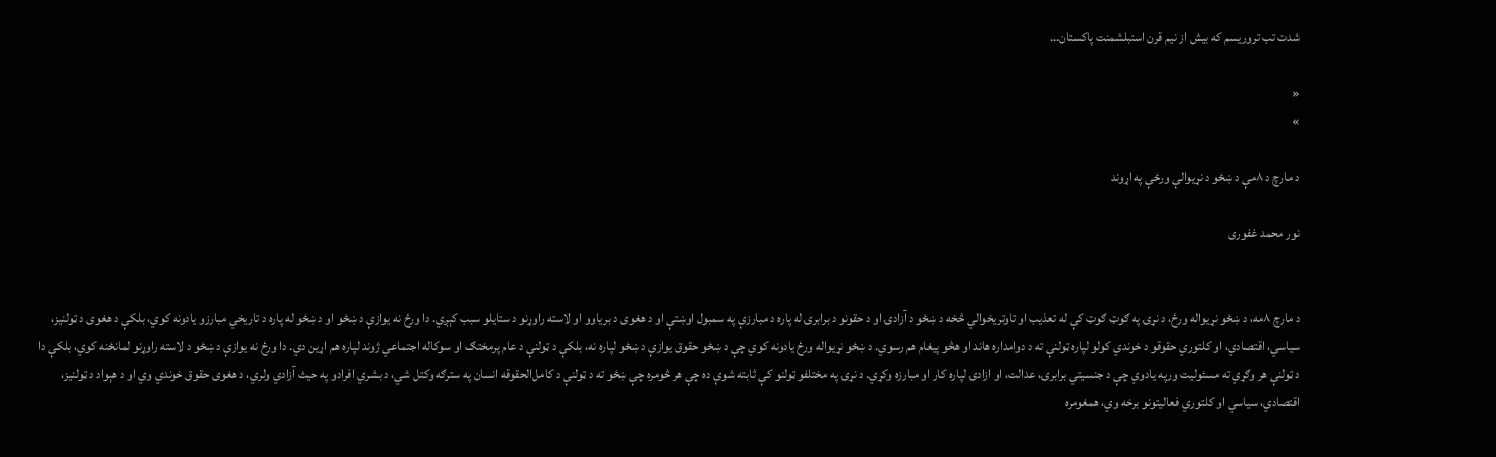شدت تب تروریسم که بیش از نیم قرن استبلشمنت پاکستان…

«
»

د مارچ د ۸مې د ښځو د نړیوالې ورځې په اړوند

نور محمد غفوری


د مارچ ۸مه، د ښځو نړیواله ورځ، د نړۍ په ګوټ ګوټ کې له تعذیب او تاوتریخوالي څخه د ښځو د آزادۍ او د حقونو د برابرۍ له پاره د مبارزې په سمبول اوښتې او د هغوی د بریاوو او لاسته راوړنو د ستایلو سبب کېږي. دا ورځ نه یوازې د ښځو او د ښځو له پاره د تاریخي مبارزو یادونه کوي، بلکې د هغوی د ټولنیز، سیاسي، اقتصادي، او کلتوري حقوقو د خوندي کولو لپاره ټولنې ته د دوامداره هاند او هڅو پیغام هم رسوي. د ښځو نړیواله ورځ یادونه کوي چې د ښځو حقوق یوازې د ښځو لپاره نه، بلکې د ټولنې د عام پرمختګ او سوکاله اجتماعي ژوند لپاره هم اړین دي. دا ورځ نه یوازې د ښځو د لاسته راوړنو لمانځنه کوي، بلکې دا د ټولنې هر وګړي ته مسئولیت ورپه یادوي چې د جنسیتي برابرۍ، عدالت، او ازادۍ لپاره کار او مبارزه وکړي. د نړۍ په مختلفو ټولنو کې ثابته شوې ده چې هر څومره چې ښځو ته د ټولنې د کامل‌الحقوقه انسان په سترګه وکتل شي، د بشري افرادو په حیث آزادي ولري، د هغوی حقوق خوندي وي او د هېواد د ټولنیز، اقتصادي، سیاسي او کلتوري فعالیتونو برخه وي، همغومره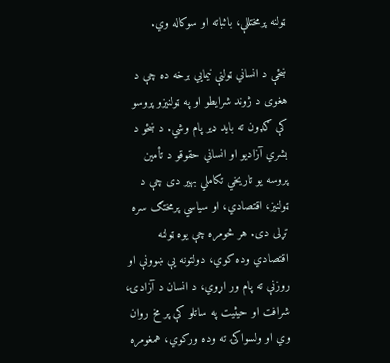ټولنه پرمختللې، باثباته او سوکاله وي.

ښځې د انساني ټولنې نیمایي برخه ده چې د هغوی د ژوند شرایطو او په ټولنیزو پروسو کې ګډون ته باید ډیر پام وشي. د ښځو د بشري آزادیو او انساني حقوقو د تأمین پروسه یو تاریخي تکاملي بهیر دی چې د ټولنیز، اقتصادي، او سیاسي پرمختګ سره تړلی دی. هر څومره چې یوه ټولنه اقتصادي وده کوي، دولتونه یې ښوونې او روزنې ته پام ور اړوي، د انسان د آزادۍ، شرافت او حیثیت په ساتلو کې پر مخ روان وي او ولسواکۍ ته وده ورکوي، همغومره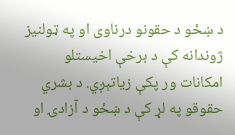د ښځو د حقونو درناوی او په ټولنیز ژوندانه کې د برخې اخیستلو امکانات ور پکې زیاتېږي. د بشري حقوقو په لړ کې د ښځو د آزادۍ او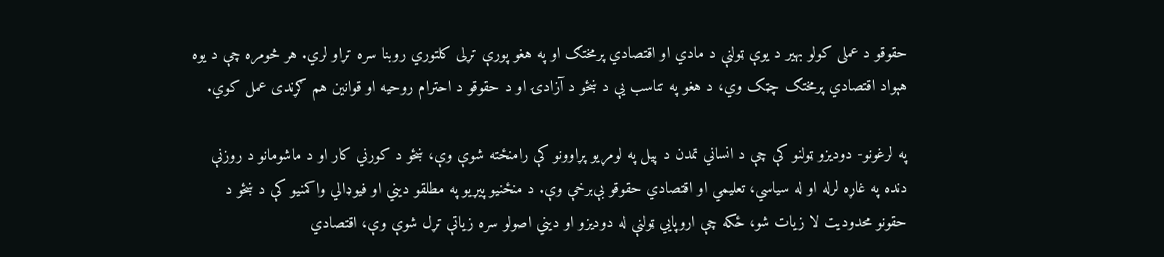حقوقو د عملی کولو بهیر د یوې ټولنې د مادي او اقتصادي پرمختګ او په هغو پورې تړلی کلتوري روبنا سره تړاو لري. هر څومره چې د یوه هېواد اقتصادي پرمختګ چټک وي، د هغو په تناسب یې د ښځو د آزادۍ او د حقوقو د احترام روحیه او قوانین هم ګړندی عمل کوي.

په لرغونو- دودیزو ټولنو کې چې د انساني تمدن د پیل په لومړیو پړاوونو کې رامنځته شوې وې، ښځو د کورني کار او د ماشومانو د روزنې دنده په غاړه لرله او له سیاسي، تعلیمي او اقتصادي حقوقو بې‌برخې وې. د منځنیو پیړیو په مطلقو دیني او فیوډالي واکمنیو کې د ښځو د حقونو محدودیت لا زیات شو، ځکه چې اروپايي ټولنې له دودیزو او دیني اصولو سره زیاتې تړل شوې وې، اقتصادي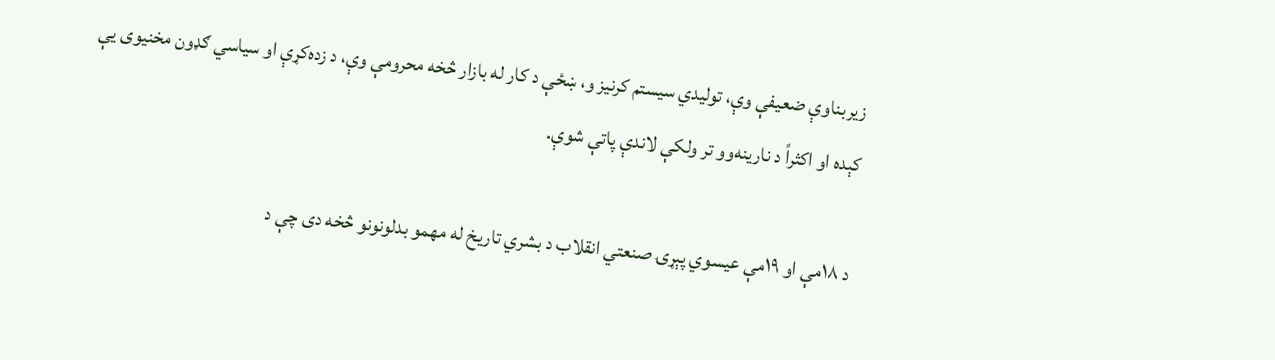زیربناوې ضعیفې وې، تولیدي سیستم کرنیز و، ښځې د کار له بازار څخه محرومې وې، د زده‌کړې او سیاسي ګډون مخنیوی یې کېده او اکثراً د نارینه‌وو تر ولکې لاندې پاتې شوې.

د ۱۸مې او ۱۹مې عیسوي پېړۍ صنعتي انقلاب د بشري تاریخ له مهمو بدلونونو څخه دی چې د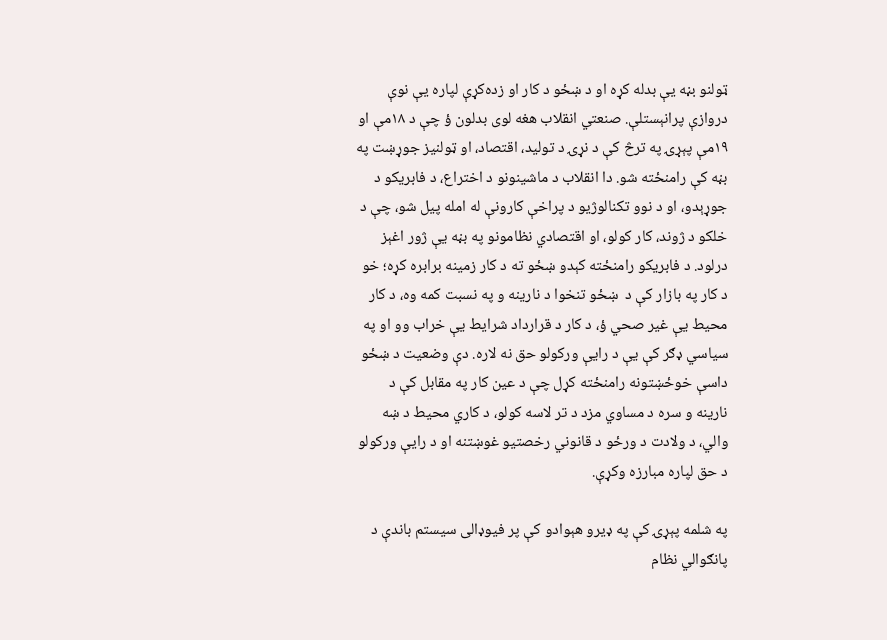ټولنو بڼه یې بدله کړه او د ښځو د کار او زده‌کړې لپاره یې نوې دروازې پرانېستلې. صنعتي انقلاب هغه لوی بدلون ؤ چې د ۱۸مې او ۱۹مې پېړۍ په ترڅ کې د نړۍ د تولید، اقتصاد، او ټولنیز جوړښت په بڼه کې رامنځته شو. دا انقلاب د ماشینونو د اختراع، د فابریکو د جوړېدو، او د نوو تکنالوژیو د پراخې کارونې له امله پیل شو، چې د خلکو د ژوند، کار کولو، او اقتصادي نظامونو په بڼه یې ژور اغېز درلود. د فابریکو رامنځته کېدو ښځو ته د کار زمینه برابره کړه؛ خو د کار په بازار کې د  ښځو تنخوا د نارینه و په نسبت کمه وه، د کار محیط یې غیر صحي ؤ، د کار د قرارداد شرایط یې خراب وو او په سیاسي ډګر کې یې د رایې ورکولو حق نه لاره. دې وضعیت د ښځو داسې خوځښتونه رامنځته کړل چې د عین کار په مقابل کې د نارینه و سره د مساوي مزد د تر لاسه کولو، د کاري محیط د ښه والي، د ولادت د ورځو د قانوني رخصتیو غوښتنه او د رایې ورکولو د حق لپاره مبارزه وکړې.

په شلمه پېړۍ کې په ډیرو هېوادو کې پر فیوډالی سیستم باندې د پانګوالي نظام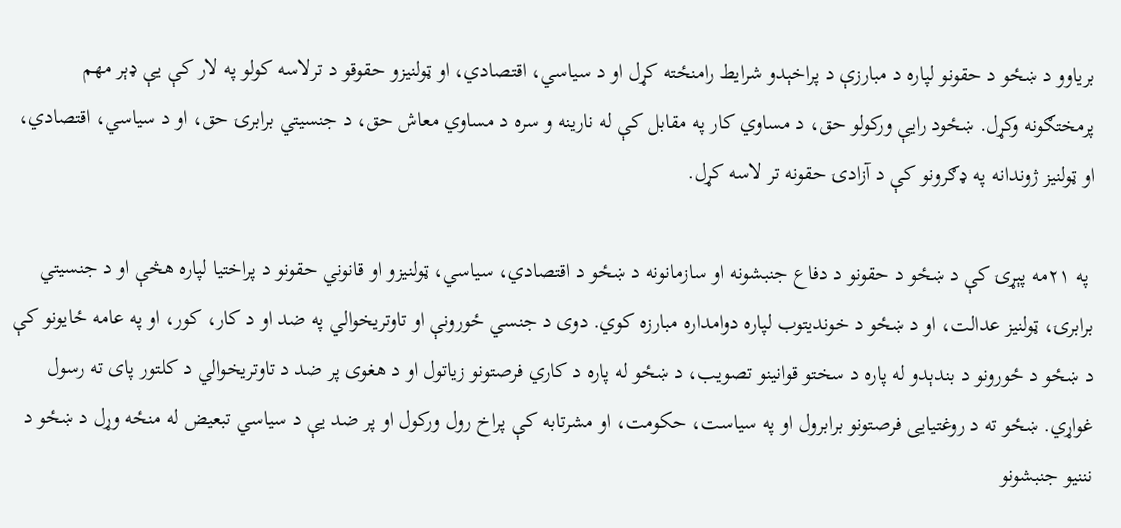بریاوو د ښځو د حقونو لپاره د مبارزې د پراخېدو شرایط رامنځته کړل او د سیاسي، اقتصادي، او ټولنیزو حقوقو د ترلاسه کولو په لار کې یې ډېر مهم پرمختګونه وکړل. ښځود رایې ورکولو حق، د مساوي کار په مقابل کې له نارینه و سره د مساوي معاش حق، د جنسیتي برابرۍ حق، او د سیاسي، اقتصادي، او ټولنیز ژوندانه په ډګرونو کې د آزادۍ حقونه تر لاسه کړل.

 په ۲۱مه پېړۍ کې د ښځو د حقونو د دفاع جنبشونه او سازمانونه د ښځو د اقتصادي، سیاسي، ټولنیزو او قانوني حقونو د پراختیا لپاره هڅې او د جنسیتي برابرۍ، ټولنیز عدالت، او د ښځو د خوندیتوب لپاره دوامداره مبارزه کوي. دوی د جنسي ځورونې او تاوتریخوالي په ضد او د کار، کور، او په عامه ځایونو کې د ښځو د ځورونو د بندېدو له پاره د سختو قوانینو تصویب، د ښځو له پاره د کاري فرصتونو زیاتول او د هغوی پر ضد د تاوتریخوالي د کلتور پای ته رسول غواړي. ښځو ته د روغتیایی فرصتونو برابرول او په سیاست، حکومت، او مشرتابه کې پراخ رول ورکول او پر ضد یې د سیاسي تبعیض له منځه وړل د ښځو د نننیو جنبشونو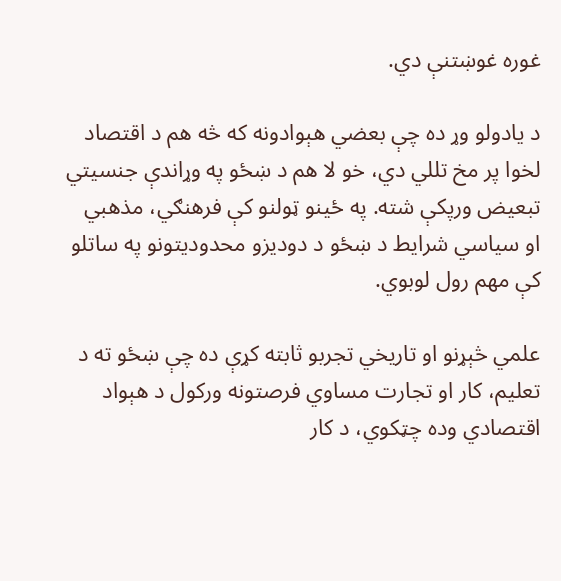غوره غوښتنې دي.

د یادولو وړ ده چې بعضي هېوادونه که څه هم د اقتصاد لخوا پر مخ تللي دي، خو لا هم د ښځو په وړاندې جنسیتي تبعیض ورپکې شته. په ځینو ټولنو کې فرهنګي، مذهبي او سیاسي شرایط د ښځو د دودیزو محدودیتونو په ساتلو کې مهم رول لوبوي.

علمي څېړنو او تاریخي تجربو ثابته کړې ده چې ښځو ته د تعلیم، کار او تجارت مساوي فرصتونه ورکول د هېواد اقتصادي وده چټکوي، د کار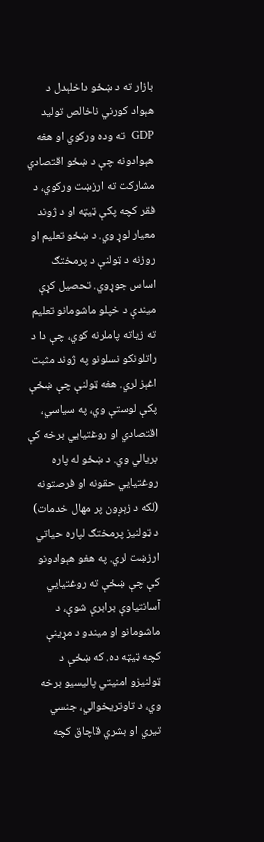بازار ته د ښځو داخلېدل د هېواد کورني ناخالص تولید GDP  ته وده ورکوي او هغه هېوادونه چې د ښځو اقتصادي مشارکت ته ارزښت ورکوي، د فقر کچه پکې ټیټه او د ژوند معیار لوړ وي. د ښځو تعلیم او روزنه د ټولنې د پرمختګ اساس جوړوي. تحصیل کړې میندې د خپلو ماشومانو تعلیم ته زیاته پاملرنه کوي، چې دا د راتلونکو نسلونو په ژوند مثبت اغېز لري. هغه ټولنې چې ښځې پکې لوستې وي، په سیاسي، اقتصادي او روغتیايي برخه کې بریالي وي. د ښځو له پاره روغتیایي حقونه او فرصتونه (لکه د زېږون پر مهال خدمات) د ټولنیز پرمختګ لپاره حیاتي ارزښت لري. په هغو هېوادونو کې چې ښځې ته روغتیایي آسانتیاوې برابرې شوې، د ماشومانو او میندو د مړینې کچه ټیټه ده. که ښځې د ټولنیزو امنیتي پالیسیو برخه وي، د تاوتریخوالي، جنسي تیري او بشري قاچاق کچه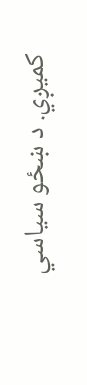کميږي. د ښځو سیاسي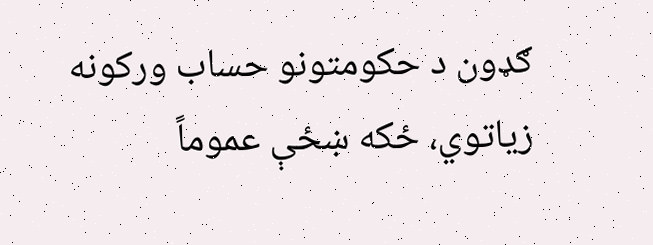ګډون د حکومتونو حساب ورکونه زیاتوي، ځکه ښځې عموماً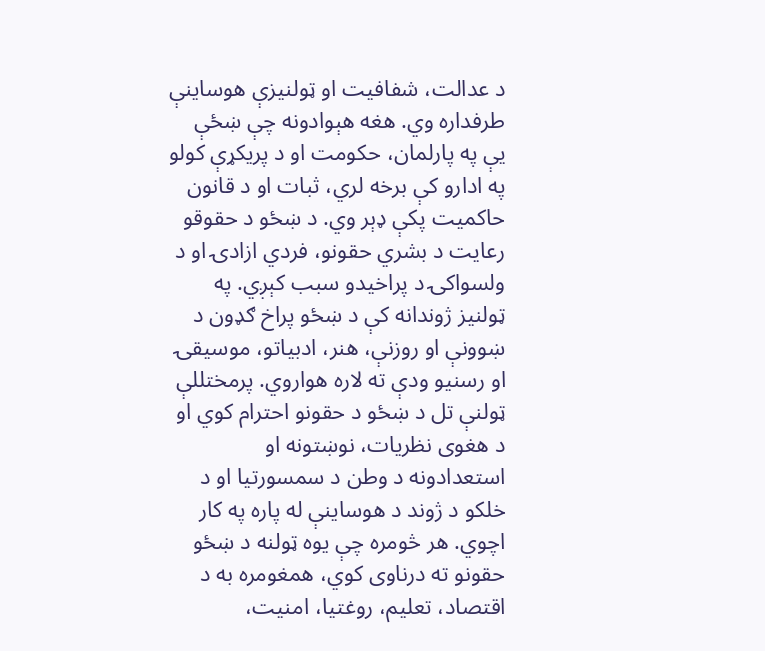د عدالت، شفافیت او ټولنیزې هوساینې طرفداره وي. هغه هېوادونه چې ښځې یې په پارلمان، حکومت او د پریکړې کولو په ادارو کې برخه لري، ثبات او د قانون حاکمیت پکې ډېر وي. د ښځو د حقوقو رعایت د بشري حقونو، فردي ازادۍ او د ولسواکۍ د پراخیدو سبب کېږي. په ټولنیز ژوندانه کې د ښځو پراخ ګډون د ښوونې او روزنې، هنر، ادبیاتو، موسیقۍ او رسنیو ودې ته لاره هواروي. پرمختللې ټولنې تل د ښځو د حقونو احترام کوي او د هغوی نظریات، نوښتونه او استعدادونه د وطن د سمسورتیا او د خلکو د ژوند د هوساینې له پاره په کار اچوي. هر څومره چې یوه ټولنه د ښځو حقونو ته درناوی کوي، همغومره به د اقتصاد، تعلیم، روغتیا، امنیت،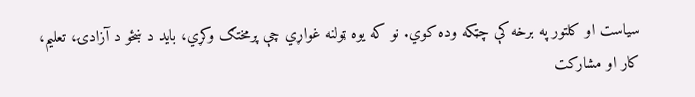سیاست او کلتور په برخه کې چټکه وده کوي. نو که یوه ټولنه غواړي چې پرمختګ وکړي، باید د ښځو د آزادۍ، تعلیم، کار او مشارکت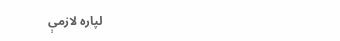لپاره لازمې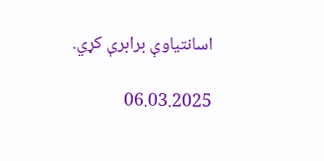اسانتیاوې برابرې کړي.

06.03.2025